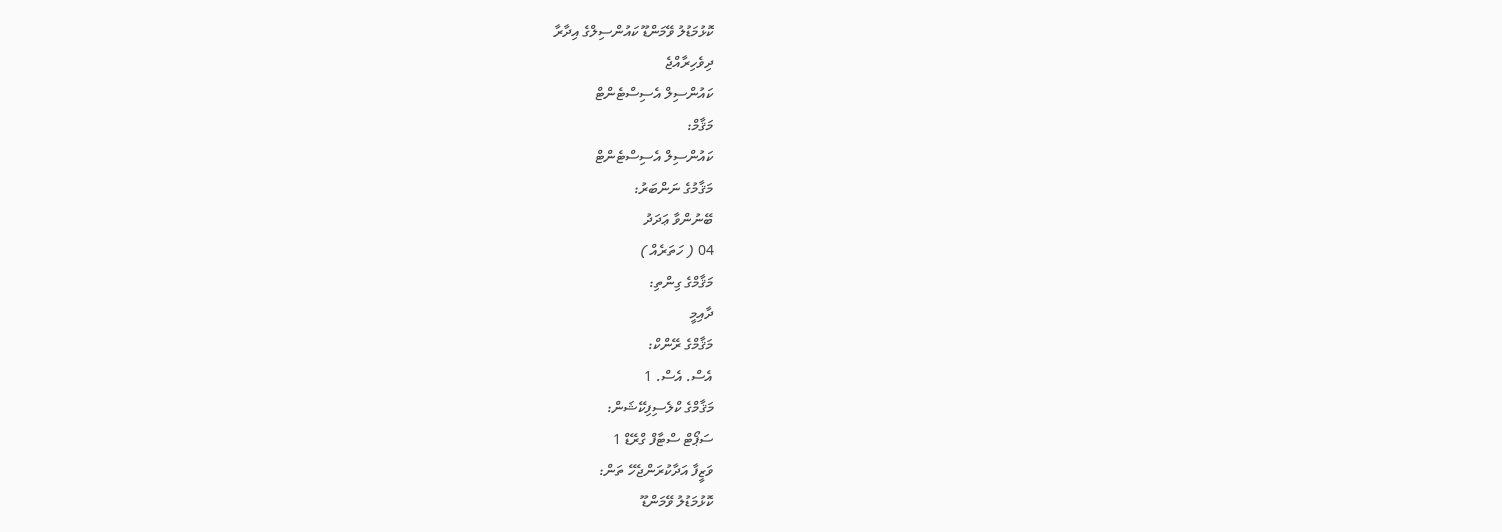ކޮޅުމަޑުލު ވޭމަންޑޫ ކައުންސިލްގެ އިދާރާ
ދިވެހިރާއްޖެ
ކައުންސިލް އެސިސްޓެންޓް
މަޤާމް:
ކައުންސިލް އެސިސްޓެންޓް
މަޤާމުގެ ނަންބަރު:
ބޭނުންވާ ޢަދަދު
04 ( ހަތަރެއް )
މަޤާމްގެ ގިންތި:
ދާއިމީ
މަޤާމްގެ ރޭންކް:
އެސް. އެސް. 1
މަޤާމްގެ ކްލެސިފިކޭޝަން:
ސަޕޯޓް ސްޓާފް ގްރޭޑް 1
ވަޒީފާ އަދާކުރަންޖެހޭ ތަން:
ކޮޅުމަޑުލު ވޭމަންޑޫ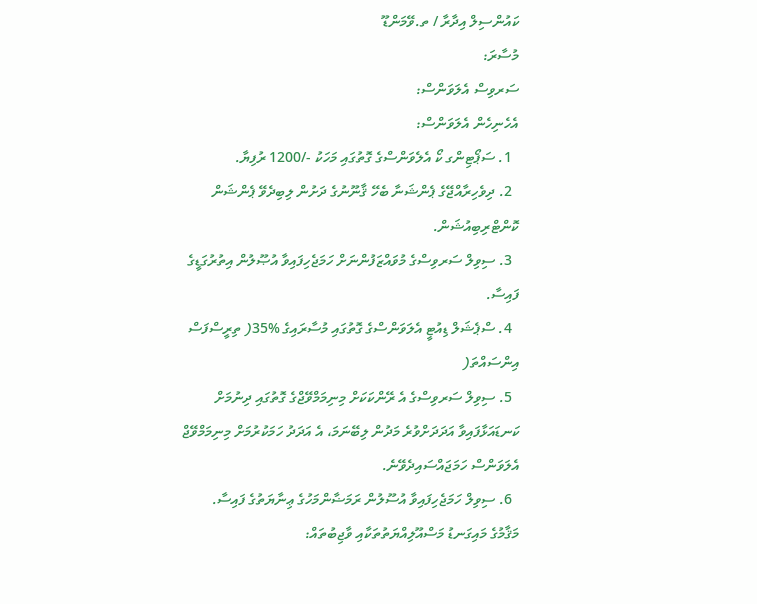ކައުންސިލް އިދާރާ / ތ.ވޭމަންޑޫ
މުސާރަ:
ސަރވިސް އެލަވަންސް:
އެހެނިހެން އެލަވަންސް:
  1. ސަޕޯޓިންގ ކޯ އެލެވަންސްގެ ގޮތުގައި މަހަކު -/1200 ރުފިޔާ.
  2. ދިވެހިރާއްޖޭގެ ޕެންޝަނާ ބެހޭ ޤާނޫނުގެ ދަށުން ލިބިދެވޭ ޕެންޝަން ކޮންޓްރިބިއުޝަން.
  3. ސިވިލް ސަރވިސްގެ މުވައްޒަފުންނަށް ހަމަޖެހިފައިވާ އުޞޫލުން އިތުރުގަޑީގެ ފައިސާ.
  4. ސްޕެޝަލް ޑިއުޓީ އެލަވަންސްގެ ގޮތުގައި މުސާރައިގެ %35( ތިރީސްފަސް އިންސައްތަ(
  5. ސިވިލް ސަރވިސްގެ އެ ރޭންކަކަށް މިނިމަމްވޭޖްގެ ގޮތުގައި ދިނުމަށް ކަނޑައަޅާފައިވާ އަދަދަށްވުރެ މަދުން ލިބޭނަމަ، އެ އަދަދު ހަމަކުރުމަށް މިނިމަމްވޭޖް އެލަވަންސް ހަމަޖައްސައިދެވޭނެ.
  6. ސިވިލް ހަމަޖެހިފައިވާ އުސޫލުން ރަމަޟާންމަހުގެ ޢިނާޔަތުގެ ފައިސާ.
މަޤާމުގެ މައިގަނޑު މަސްއޫލިއްޔަތުތަކާއި ވާޖިބުތައް: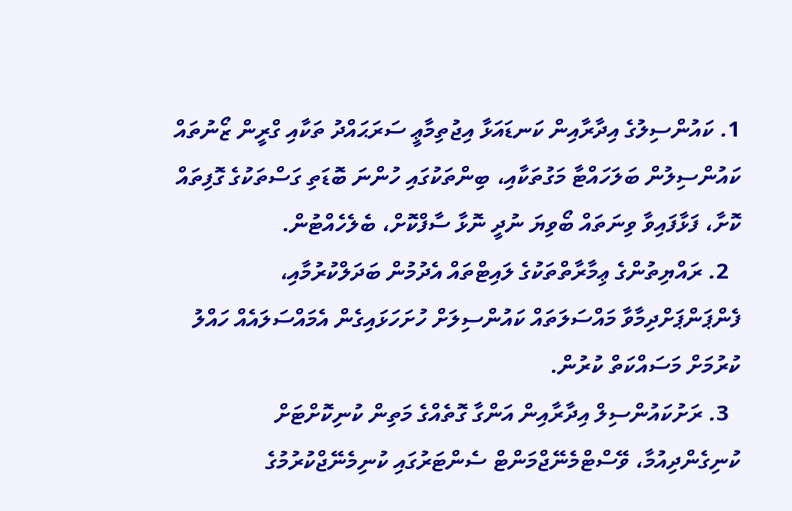1. ކައުންސިލުގެ އިދާރާއިން ކަނޑައަޅާ އިޖުތިމާޢީ ސަރަޙައްދު ތަކާއި ގްރީން ޒޯނުތައް ކައުންސިލުން ބަލަހައްޓާ މަގުތަކާއި، ބިންތަކުގައި ހުންނަ ބޮޑަތި ގަސްތަކުގެ ގޮފިތައް ކޮށާ، ފަޅާފައިވާ ވިނަތައް ބޯވިޔަ ނުދީ ނޮޅާ ސާފްކޮށް، ބެލެހެއްޓުން.
  2. ރައްޔިތުންގެ ޢިމާރާތްތަކުގެ ލައިޓްތައް އެދުމުން ބަދަލްކުރުމާއި، ފެންޕަންޕަށްދިމާވާ މައްސަލަތައް ކައުންސިލަށް ހުށަހަޅައިގެން އެމައްސަލައެއް ހައްލު ކުރުމަށް މަސައްކަތް ކުރުން.
  3. ރަށުކައުންސިލް އިދާރާއިން އަންގާ ގޮތެއްގެ މަތިން ކުނިކޮށްޓަށް ކުނިގެންދިއުމާ، ވޭސްޓްމެނޭޖްމަންޓް ސެންޓަރުގައި ކުނިމެނޭޖްކުރުމުގެ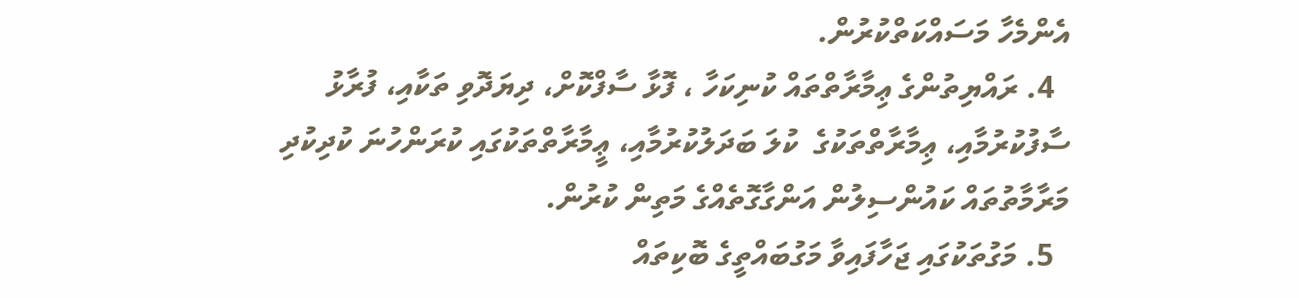އެންމެހާ މަސައްކަތްކުރުން.
  4. ރައްޔިތުންގެ ޢިމާރާތްތައް ކުނިކަހާ ، ފޮޅާ ސާފްކޮށް، ދިޔަދޮވި ތަކާއި، ފުރާޅު ސާފުކުރުމާއި، ޢިމާރާތްތަކުގެ  ކުލަ ބަދަލުކުރުމާއި، ޢީމާރާތްތަކުގައި ކުރަންހުނަ ކުދިކުދި މަރާމާތުތައް ކައުންސިލުން އަންގާގޮތެއްގެ މަތިން ކުރުން.
  5. މަގުތަކުގައި ޖަހާފައިވާ މަގުބައްތީގެ ބޮކިތައް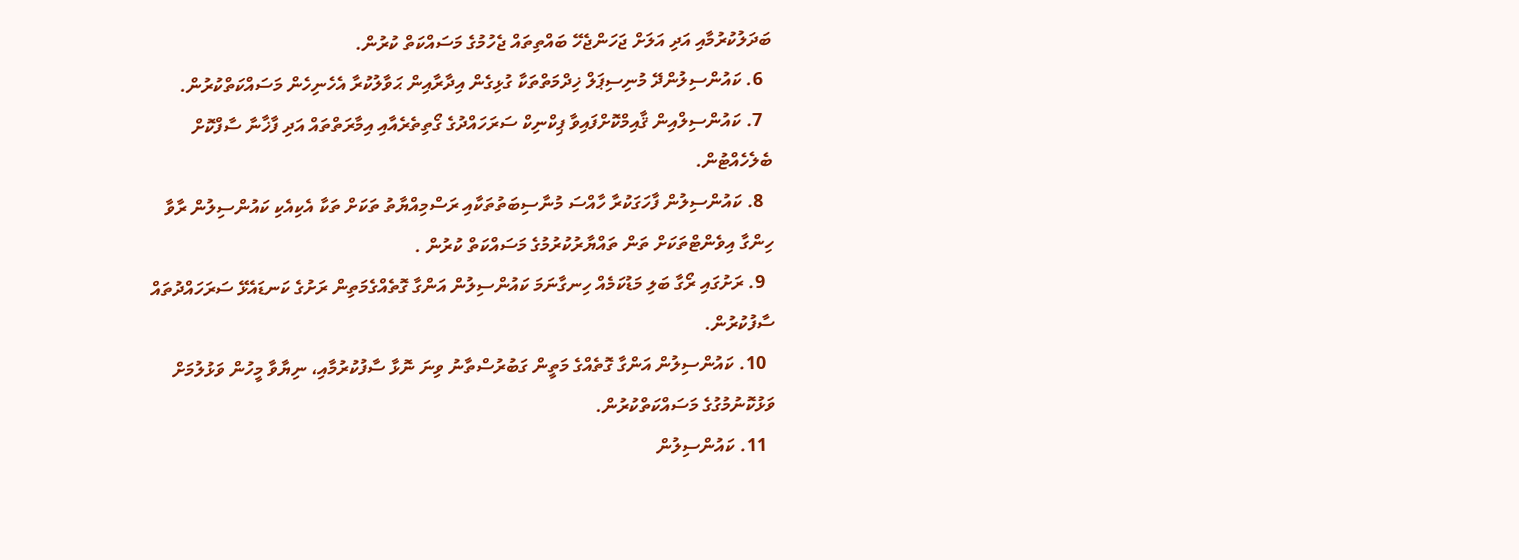ބަދަލުކުރުމާއި އަދި އަލަށް ޖަހަންޖެހޭ ބައްތިތައް ޖެހުމުގެ މަސައްކަތް ކުރުން.
  6. ކައުންސިލުންދޭ މުނިސިޕަލް ޚިދްމަތްތަކާ ގުޅިގެން އިދާރާއިން ޙަވާލުކުރާ އެހެނިހެން މަސައްކަތްކުރުން.
  7. ކައުންސިލްއިން ޤާއިމްކޮށްފައިވާ ޕިކްނިކް ސަރަހައްދުގެ ގޯތިތެރެއާއި އިމާރަތްތައް އަދި ފާޚާނާ ސާފްކޮށް ބެލެހެއްޓުން.
  8. ކައުންސިލުން ފާހަގަކުރާ ހާއްސަ މުނާސިބަތުތަކާއި ރަސްމިއްޔާތު ތަކަށް ތަކާ އެކިއެކި ކައުންސިލުން ރާވާ ހިންގާ އިވެންޓްތަކަށް ތަން ތައްޔާރުކުރުމުގެ މަސައްކަތް ކުރުން .
  9. ރަށުގައި ރޯގާ ބަލި މަޑުކަމެއް ހިނގާނަމަ ކައުންސިލުން އަންގާ ގޮތެއްގެމަތިން ރަށުގެ ކަނޑައެޅޭ ސަރަހައްދުތައް ސާފުކުރުން.
  10. ކައުންސިލުން އަންގާ ގޮތެއްގެ މަތީން ގަބުރުސްތާނު ވިނަ ނޮޅާ ސާފުކުރުމާއި، ނިޔާވާ މީހުން ވަޅުލުމަށް ވަޅުކޮނުމުގުގެ މަސައްކަތްކުރުން.
  11. ކައުންސިލުން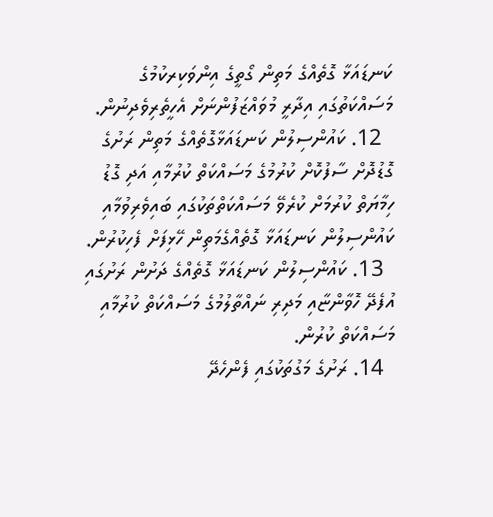ކަނޑައަޅާ ގޮތެއްގެ މަތިން ގޯތީގެ އިންވަކިރކުމުގެ މަސައްކަތުގައި އިދާރީ މުވައްޒަފުންނަށް އެހީތެރިވެދިނުން.
  12. ކައުންސިލުން ކަނޑައަޅާގޮތެއްގެ މަތިން ރަށުގެ ގޮޑުދޮށް ސާފުކޮށް ކުރުމުގެ މަސައްކަތް ކުރުމާއި އަދި ގޮޑު ހިމާޔަތް ކުރުމަށް ކުރެވޭ މަސައްކަތްތަކުގައި ބައިވެރިވުމާއި ކައުންސިލުން ކަނޑައަޅާ ގޮތެއްގެމަތިން ހޭޅިފަށް ފެހިކުރުން.
  13. ކައުންސިލުން ކަނޑައަޅާ ގޮތެއްގެ ދަށުން ރަށުގައި އުފެދޭ ހޮވާންޏާއި މަދިރި ނައްތާލުމުގެ މަސައްކަތް ކުރުމާއި މަސައްކަތް ކުރުން.
  14. ރަށުގެ މަގުތަކުގައި ފެންހެދޭ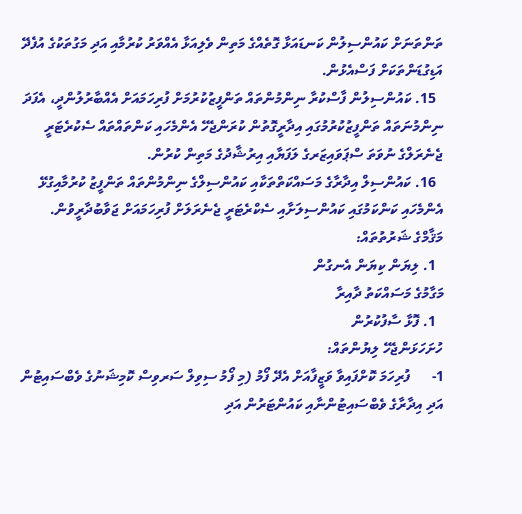ތަންތަނަށް ކައުންސިލުން ކަނޑައަޅާ ގޮތެއްގެ މަތިން ވެލިއަޅާ އެއްވަރު ކުރުމާއި އަދި މަގުތަކުގެ އުފެދޭ އަޑިގުޑަންތަކަށް ފަސްއެޅުން.
  15. ކައުންސިލުން ފާސްކުރާ ނިންމުންތައް ތަންފީޒުކުރުމަށް ފުރިހަމައަށް އެއްބާރުލުންދީ، އެފަދަ ނިންމުނަތައް ތަންފީޒުކުރުމުގައި އިދާރީގޮތުން ކުރަންޖެހޭ އެންމެހައި ކަންތައްތައް ސެކުރެޓަރީ ޖެނެރަލްގެ ނުވަތަ ސްޕަވައިޒަރގެ ލަފަޔާއި އިރުޝާދުގެ މަތިން ކުރުން.
  16. ކައުންސިލް އިދާރާގެ މަސައްކަތްތަކާއި ކައުންސިލްގެ ނިންމުންތައް ތަންފީޒު ކުރުމާއިގުޅޭ އެންމެހައި ކަންކަމުގައި ކައުންސިލަށާއި ސެކްރެޓަރީ ޖެނެރަލަށް ފުރިހަމައަށް ޖަވާބުދާރީވުން.
މަޤާމްގެ ޝަރުތުތައް:
  1. ލިޔަން ކިޔަން އެނގުން
މަގާމުގެ މަސައްކަތު ދާއިރާ
  1. ފޮޅާ ސާފުކުރުން
ހުށަހަޅަންޖެހޭ ލިޔުންތައް:
1-      ފުރިހަމަ ކޮށްފައިވާ ވަޒީފާއަށް އެދޭ ފޯމު (މި ފޯމު ސިވިލް ސަރވިސް ކޮމިޝަނުގެ ވެބްސައިޓުން އަދި އިދާރާގެ ވެބްސައިޓުންނާއި ކައުންޓަރުން އަދި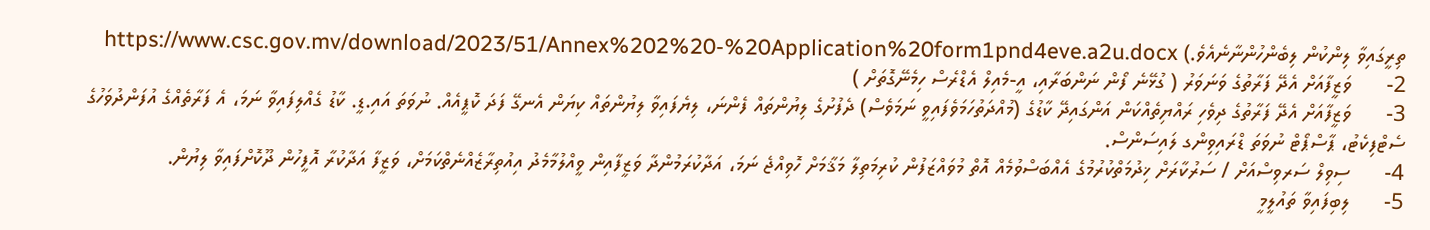ތިރީގައިވާ ލިންކުން ލިބެންހުންނާނެއެވެ.) https://www.csc.gov.mv/download/2023/51/Annex%202%20-%20Application%20form1pnd4eve.a2u.docx
2-      ވަޒީފާއަށް އެދޭ ފަރާތުގެ ވަނަވަރު ( ގުޅޭނެ ފޯން ނަންބަރާއި، އީ-މެއިލް އެޑްރެސް ހިމެނޭގޮތަށް )
3-      ވަޒީފާއަށް އެދޭ ފަރާތުގެ ދިވެހި ރައްޔިތެއްކަން އަންގައިދޭ ކާޑުގެ (މުއްދަތުހަމަވެފައިވީ ނަމަވެސް) ދެފުށުގެ ލިޔުންތައް ފެންނަ، ލިޔެފައިވާ ލިޔުންތައް ކިޔަން އެނގޭ ފަދަ ކޮޕީއެއް. ނުވަތަ އައި.ޑީ. ކާޑު ގެއްލިފައިވާ ނަމަ، އެ ފަރާތެއްގެ އުފަންދުވަހުގެ ސެޓްފިކެޓު، ޕާސްޕޯޓް ނުވަތަ ޑްރައިވިންގ ލައިސަންސް.
4-      ސިވިލް ސަރވިސްއަށް / ސަރުކާރަށް ޚިދުމަތްކުރުމުގެ އެއްބަސްވުމެއް އޮތް މުވައްޒަފުން ކުރިމަތިލާ މަޤާމަށް ހޮވިއްޖެ ނަމަ، އަދާކުރަމުންދާ ވަޒީފާއިން ވީއްލުމާމެދު އިއުތިރާޒެއްނެތްކަމަށް، ވަޒީފާ އަދާކުރާ އޮފީހުން ދޫކޮށްފައިވާ ލިޔުން.
5-      ލިބިފައިވާ ތައުލީމީ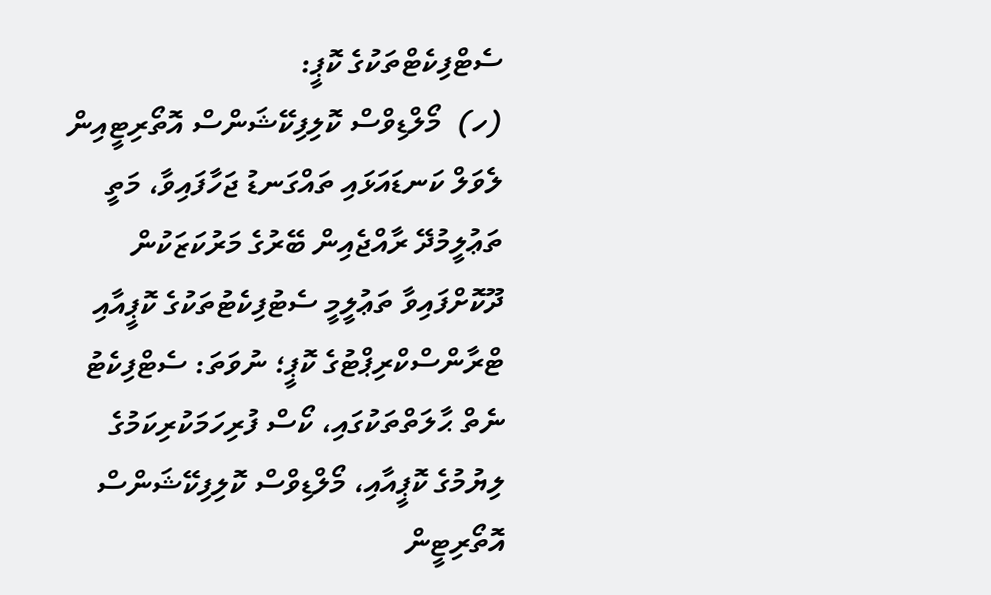ސެޓްފިކެޓްތަކުގެ ކޮޕީ:
(ހ)  މޯލްޑިވްސް ކޮލިފިކޭޝަންސް އޮތޯރިޓީއިން ލެވަލް ކަނޑައަޅައި ތައްގަނޑު ޖަހާފައިވާ، މަތީ ތަޢުލީމުދޭ ރާއްޖެއިން ބޭރުގެ މަރުކަޒަކުން ދޫކޮށްފައިވާ ތަޢުލީމީ ސެޓުފިކެޓުތަކުގެ ކޮޕީއާއި ޓްރާންސްކްރިޕްޓުގެ ކޮޕީ؛ ނުވަތަ: ސެޓްފިކެޓު ނެތް ޙާލަތްތަކުގައި، ކޯސް ފުރިހަމަކުރިކަމުގެ ލިޔުމުގެ ކޮޕީއާއި، މޯލްޑިވްސް ކޮލިފިކޭޝަންސް އޮތޯރިޓީން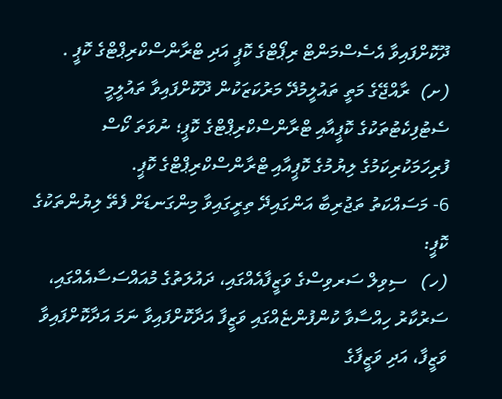ދޫކޮށްފައިވާ އެސެސްމަންޓް ރިޕޯޓްގެ ކޮޕީ އަދި ޓްރާންސްކްރިޕްޓްގެ ކޮޕީ .
(ށ)  ރާއްޖޭގެ މަތީ ތައުލީމުދޭ މަރުކަޒަކުން ދޫކޮށްފައިވާ ތައުލީމީ ސެޓުފިކެޓުތަކުގެ ކޮޕީއާއި ޓްރާންސްކްރިޕްޓްގެ ކޮޕީ؛ ނުވަތަ ކޯސް ފުރިހަމަކުރިކަމުގެ ލިޔުމުގެ ކޮޕީއާއި ޓްރާންސްކްރިޕްޓްގެ ކޮޕީ.
6- މަސައްކަތު ތަޖުރިބާ އަންގައިދޭ ތިރީގައިވާ މިންގަނޑަށް ފެތޭ ލިޔުންތަކުގެ ކޮޕީ:
(ހ)   ސިވިލް ސަރވިސްގެ ވަޒީފާއެއްގައި، ދައުލަތުގެ މުއައްސަސާއެއްގައި، ސަރުކާރު ހިއްސާވާ ކުންފުންޏެއްގައި ވަޒީފާ އަދާކޮށްފައިވާ ނަމަ އަދާކޮށްފައިވާ ވަޒީފާ، އަދި ވަޒީފާގެ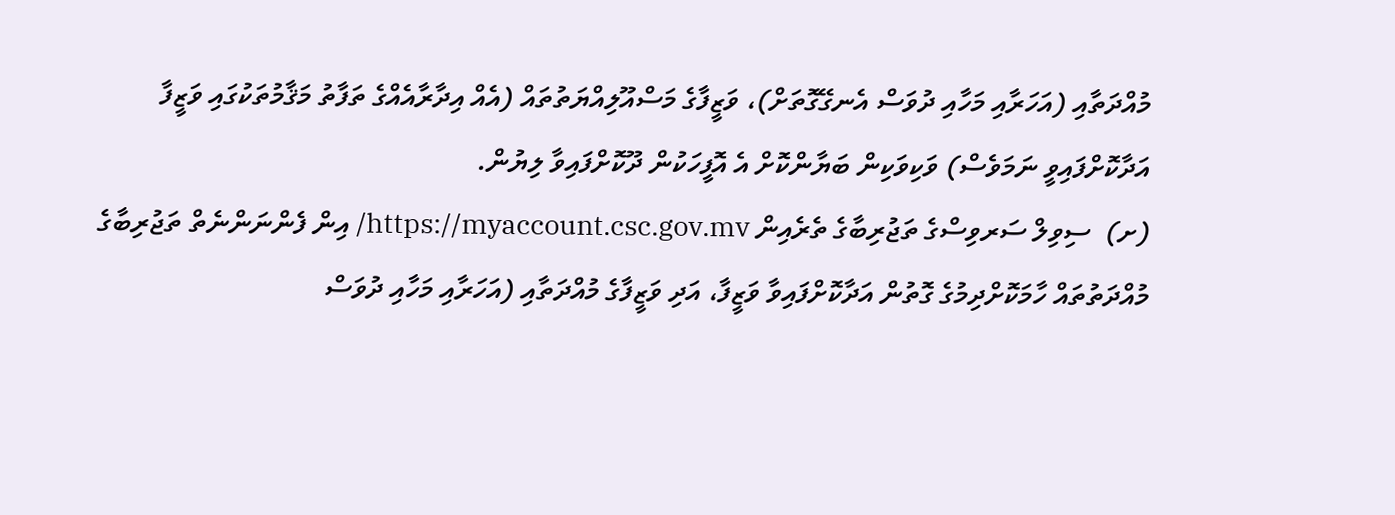މުއްދަތާއި (އަހަރާއި މަހާއި ދުވަސް އެނގޭގޮތަށް)، ވަޒީފާގެ މަސްއޫލިއްޔަތުތައް (އެއް އިދާރާއެއްގެ ތަފާތު މަޤާމުތަކުގައި ވަޒީފާ އަދާކޮށްފައިވީ ނަމަވެސް) ވަކިވަކިން ބަޔާންކޮށް އެ އޮފީހަކުން ދޫކޮށްފައިވާ ލިޔުން.
(ށ)  ސިވިލް ސަރވިސްގެ ތަޖުރިބާގެ ތެރެއިން https://myaccount.csc.gov.mv/ އިން ފެންނަންނެތް ތަޖުރިބާގެ މުއްދަތުތައް ހާމަކޮށްދިމުގެ ގޮތުން އަދާކޮށްފައިވާ ވަޒީފާ، އަދި ވަޒީފާގެ މުއްދަތާއި (އަހަރާއި މަހާއި ދުވަސް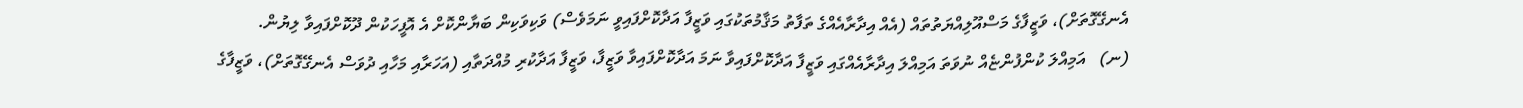އެނގޭގޮތަށް)، ވަޒީފާގެ މަސްއޫލިއްޔަތުތައް (އެއް އިދާރާއެއްގެ ތަފާތު މަޤާމުތަކުގައި ވަޒީފާ އަދާކޮށްފައިވީ ނަމަވެސް) ވަކިވަކިން ބަޔާންކޮށް އެ އޮފީހަކުން ދޫކޮށްފައިވާ ލިޔުން.
(ނ)   އަމިއްލަ ކުންފުންޏެއް ނުވަތަ އަމިއްލަ އިދާރާއެއްގައި ވަޒީފާ އަދާކޮށްފައިވާ ނަމަ އަދާކޮށްފައިވާ ވަޒީފާ، ވަޒީފާ އަދާކުރި މުއްދަތާއި (އަހަރާއި މަހާއި ދުވަސް އެނގޭގޮތަށް)، ވަޒީފާގެ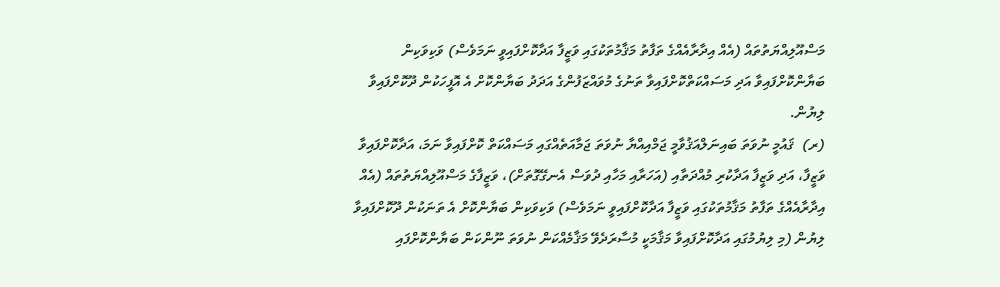މަސްއޫލިއްޔަތުތައް (އެއް އިދާރާއެއްގެ ތަފާތު މަޤާމުތަކުގައި ވަޒީފާ އަދާކޮށްފައިވީ ނަމަވެސް) ވަކިވަކިން ބަޔާންކޮށްފައިވާ އަދި މަސައްކަތްކޮށްފައިވާ ތަނުގެ މުވައްޒަފުންގެ އަދަދު ބަޔާންކޮށް އެ އޮފީހަކުން ދޫކޮށްފައިވާ ލިޔުން.
(ރ)  ޤައުމީ ނުވަތަ ބައިނަލްއަޤުވާމީ ޖަމްއިއްޔާ ނުވަތަ ޖަމާއަތެއްގައި މަސައްކަތް ކޮށްފައިވާ ނަމަ، އަދާކޮށްފައިވާ ވަޒީފާ، އަދި ވަޒީފާ އަދާކުރި މުއްދަތާއި (އަހަރާއި މަހާއި ދުވަސް އެނގޭގޮތަށް)، ވަޒީފާގެ މަސްއޫލިއްޔަތުތައް (އެއް އިދާރާއެއްގެ ތަފާތު މަޤާމުތަކުގައި ވަޒީފާ އަދާކޮށްފައިވީ ނަމަވެސް) ވަކިވަކިން ބަޔާންކޮށް އެ ތަނަކުން ދޫކޮށްފައިވާ ލިޔުން (މި ލިޔުމުގައި އަދާކޮށްފައިވާ މަޤާމަކީ މުސާރަދެވޭ މަޤާމެއްކަން ނުވަތަ ނޫންކަން ބަޔާންކޮށްފައި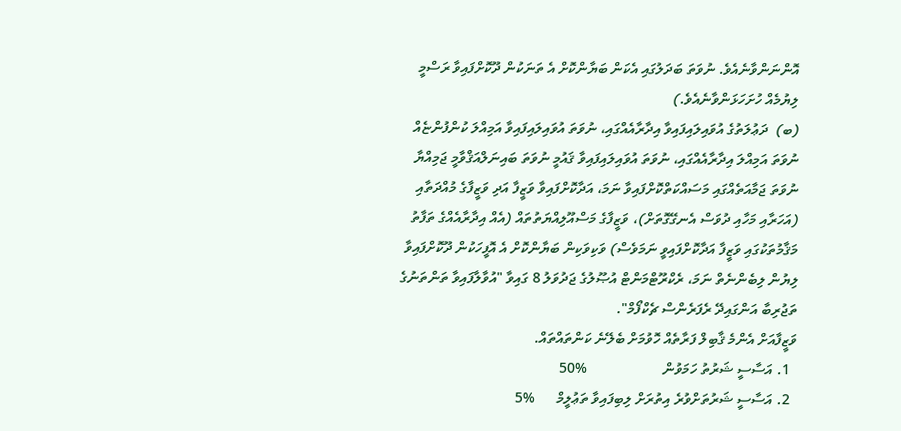އޮންނަންވާނެއެވެ. ނުވަތަ ބަދަލުގައި އެކަން ބަޔާންކޮށް އެ ތަނަކުން ދޫކޮށްފައިވާ ރަސްމީ ލިޔުމެއް ހުށަހަޅަންވާނެއެވެ.)
(ބ)  ދަޢުލަތުގެ އުވައިލައިފައިވާ އިދާރާއެއްގައި، ނުވަތަ އުވައިލައިފައިވާ އަމިއްލަ ކުންފުންޏެއް ނުވަތަ އަމިއްލަ އިދާރާއެއްގައި، ނުވަތަ އުވައިލައިފައިވާ ޤައުމީ ނުވަތަ ބައިނަލްއަޤްވާމީ ޖަމިއްޔާ ނުވަތަ ޖަމާއަތެއްގައި މަސައްކަތްކޮށްފައިވާ ނަމަ، އަދާކޮށްފައިވާ ވަޒީފާ އަދި ވަޒީފާގެ މުއްދަތާއި (އަހަރާއި މަހާއި ދުވަސް އެނގޭގޮތަށް)، ވަޒީފާގެ މަސްއޫލިއްޔަތުތައް (އެއް އިދާރާއެއްގެ ތަފާތު މަޤާމުތަކުގައި ވަޒީފާ އަދާކޮށްފައިވީ ނަމަވެސް) ވަކިވަކިން ބަޔާންކޮށް އެ އޮފީހަކުން ދޫކޮށްފައިވާ ލިޔުން ލިބެންނެތް ނަމަ، ރެކްރޫޓްމަންޓް އުޞޫލުގެ ޖަދުވަލު 8 ގައިވާ "އުވާލާފައިވާ ތަންތަނުގެ ތަޖުރިބާ އަންގައިދޭ ރެފަރެންސް ޗެކްފޯމް".
ވަޒީފާއަށް އެންމެ ޤާބިލް ފަރާތެއް ހޮވުމަށް ބެލޭނެ ކަންތައްތައް.
  1. އަސާސީ ޝަރުތު ހަމަވުން                     %50
  2. އަސާސީ ޝަރުތަށްވުރެ އިތުރަށް ލިބިފައިވާ ތަޢުލީމް      %5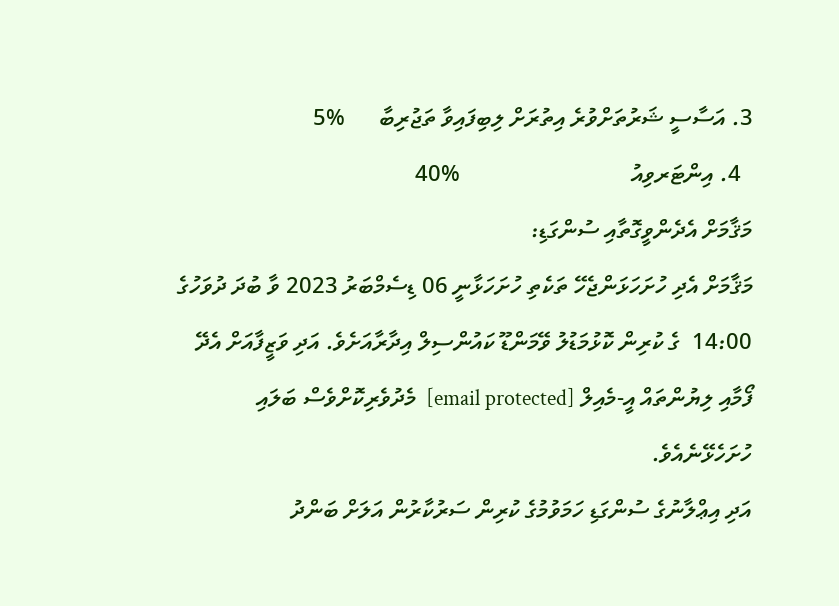3. އަސާސީ ޝަރުތަށްވުރެ އިތުރަށް ލިބިފައިވާ ތަޖުރިބާ      %5
  4. އިންޓަރވިއު                              %40
މަޤާމަށް އެދެންވީގޮތާއި ސުންގަޑި:
މަޤާމަށް އެދި ހުށަހަޅަންޖެހޭ ތަކެތި ހުށަހަޅާނީ 06 ޑިސެމްބަރު 2023 ވާ ބުދަ ދުވަހުގެ 14:00  ގެ ކުރިން ކޮޅުމަޑުލު ވޭމަންޑޫ ކައުންސިލް އިދާރާއަށެވެ. އަދި ވަޒީފާއަށް އެދޭ ފޯމާއި ލިޔުންތައް އީ-މެއިލް [email protected]  މެދުވެރިކޮށްވެސް ބަލައި ހުށަހެޅޭނެއެވެ.
އަދި އިޢްލާނުގެ ސުންގަޑި ހަމަވުމުގެ ކުރިން ސަރުކާރުން އަލަށް ބަންދު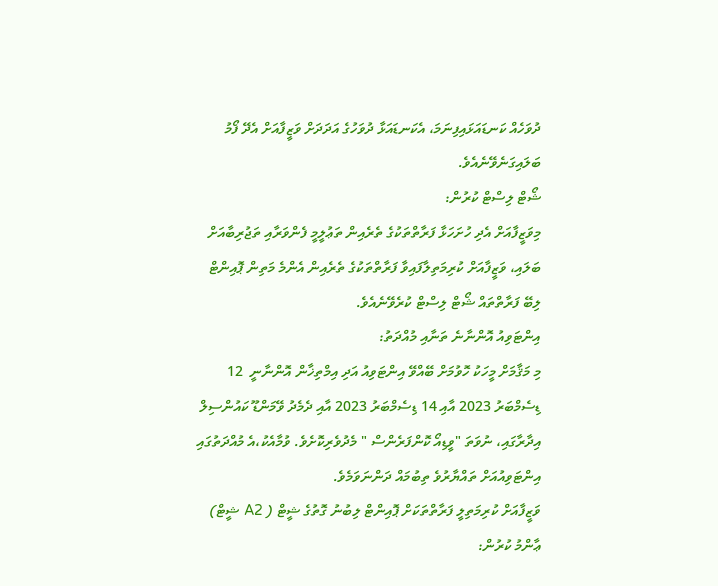ދުވަހެއް ކަނޑައަޅައިފިނަމަ، އެކަނޑައަޅާ ދުވަހުގެ އަދަދަށް ވަޒީފާއަށް އެދޭ ފޯމު ބަލައިގަނެވޭނެއެވެ.
ޝޯޓް ލިސްޓް ކުރުން:
މިވަޒީފާއަށް އެދި ހުށަހަޅާ ފަރާތްތަކުގެ ތެރެއިން ތަޢުލީމީ ފެންވަރާއި ތަޖުރިބާއަށް  ބަލައި، ވަޒީފާއަށް ކުރިމަތިލާފައިވާ ފަރާތްތަކުގެ ތެރެއިން އެންމެ މަތިން ޕޮއިންޓް ލިބޭ ފަރާތްތައް ޝޯޓް ލިސްޓް ކުރެވޭނެއެވެ.
އިންޓަވިއު އޮންނާނެ ތަނާއި މުއްދަތު:
މި މަޤާމަށް މީހަކު ހޮވުމަށް ބޭއްވޭ އިންޓަވިއު އަދި އިމްތިޚާން އޮންނާނީ  12 ޑިސެމްބަރު 2023 އާއި 14 ޑިސެމްބަރު 2023 އާއި ދެމެދު ވޭމަންޑޫ ކައުންސިލް އިދާރާގައި، ނުވަތަ "ވީޑިއޯ ކޮންފަރެންސް " މެދުވެރިކޮށެވެ. ވުމާއެކު،އެ މުއްދަތުގައި އިންޓަވިއުއަށް ތައްޔާރުވެ ތިބުމައް ދަންނަވަމެވެ.
ވަޒީފާއަށް ކުރިމަތިލީ ފަރާތްތަކަށް ޕޮއިންޓް ލިބުނު ގޮތުގެ ޝީޓް ( A2 ޝީޓް) ޢާންމު ކުރުން: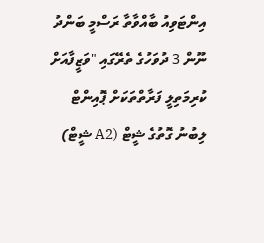އިންޓަވިއު ބާއްވާތާ ރަސްމީ ބަންދު ނޫން 3 ދުވަހުގެ ތެރޭގައި "ވަޒީފާއަށް ކުރިމަތިލީ ފަރާތްތަކަށް ޕޮއިންޓް ލިބުނު ގޮތުގެ ޝީޓް (A2 ޝީޓް)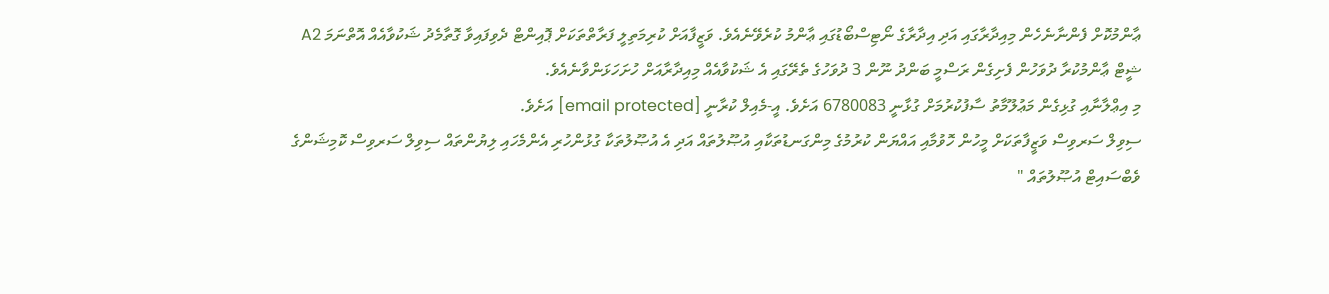ޢާންމުކޮށް ފެންނާނެހެން މިއިދާރާގައި އަދި އިދާރާގެ ނޯޓިސްބޯޑުގައި ޢާންމު ކުރެވޭނެއެވެ. ވަޒީފާއަށް ކުރިމަތިލީ ފަރާތްތަކަށް ޕޮއިންޓް ދެވިފައިވާ ގޮތާމެދު ޝަކުވާއެއް އޮތްނަމަ A2 ޝީޓް ޢާންމުކުރާ ދުވަހުން ފެށިގެން ރަސްމީ ބަންދު ނޫން 3 ދުވަހުގެ ތެރޭގައި އެ ޝަކުވާއެއް މިއިދާރާއަށް ހުށަހަޅަންވާނެއެވެ.
މި އިޢްލާނާއި ގުޅިގެން މަޢުލޫމާތު ސާފުކުރުމަށް ގުޅާނީ 6780083 އަށެވެ. އީ-މެއިލް ކުރާނީ [email protected] އަށެވެ.
ސިވިލް ސަރވިސް ވަޒީފާތަކަށް މީހުން ހޮވުމާއި އައްޔަން ކުރުމުގެ މިންގަނޑުތަކާއި އުޞޫލުތައް އަދި އެ އުޞޫލުތަކާ ގުޅުންހުރި އެންމެހައި ލިޔުންތައް ސިވިލް ސަރވިސް ކޮމިޝަންގެ ވެބްސައިޓް އުޞޫލުތައް "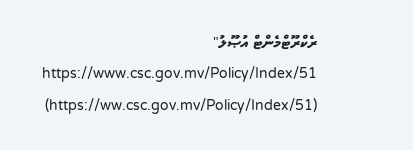ރެކްރޫޓްމެންޓް އުޞޫލު" https://www.csc.gov.mv/Policy/Index/51 (https://ww.csc.gov.mv/Policy/Index/51)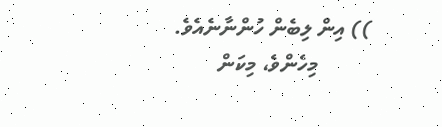)) އިން ލިބެން ހުންނާނެއެވެ.
          މިހެންވެ، މިކަން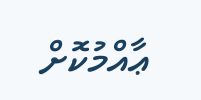ޢާއްމުކޮށް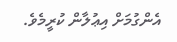އެންގުމަށް އިޢުލާން ކުރީމެވެ.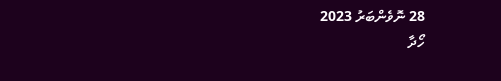28 ނޮވެންބަރު 2023
ހޯދާ